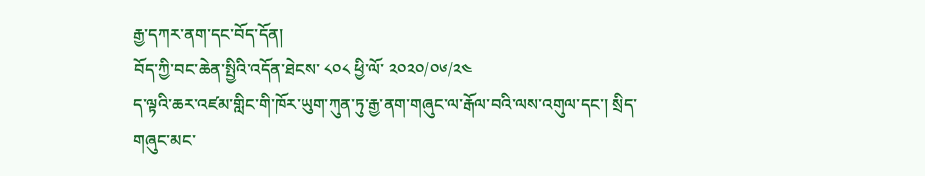རྒྱ་དཀར་ནག་དང་བོད་དོན།
བོད་ཀྱི་བང་ཆེན་སྤྱིའི་འདོན་ཐེངས་ ༨༠༨ ཕྱི་ལོ་ ༢༠༢༠/༠༦/༢༤
ད་ལྟའི་ཆར་འཛམ་གླིང་གི་ཁོར་ཡུག་ཀུན་ཏུ་རྒྱ་ནག་གཞུང་ལ་རྒོལ་བའི་ལས་འགུལ་དང་། སྲིད་གཞུང་མང་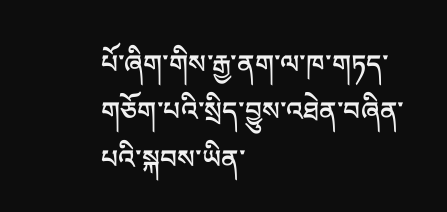པོ་ཞིག་གིས་རྒྱ་ནག་ལ་ཁ་གཏད་གཅོག་པའི་སྲིད་བྱུས་འཐེན་བཞིན་པའི་སྐབས་ཡིན་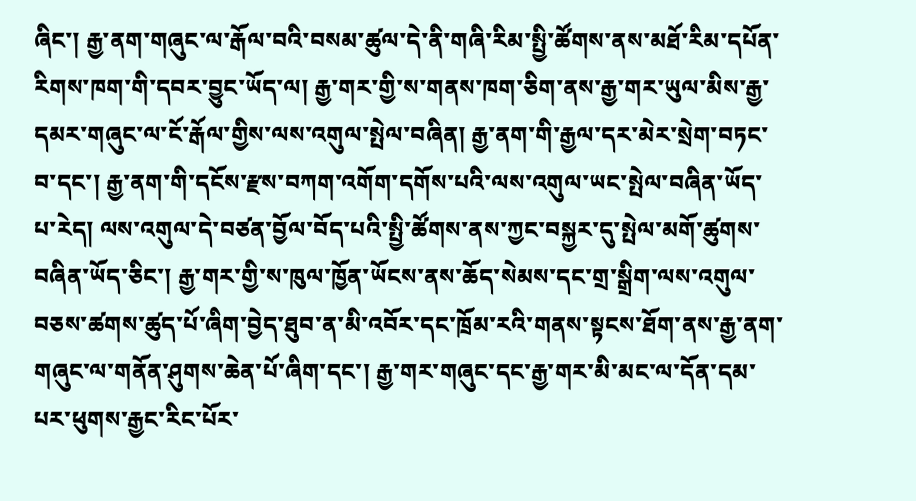ཞིང་། རྒྱ་ནག་གཞུང་ལ་རྒོལ་བའི་བསམ་ཚུལ་དེ་ནི་གཞི་རིམ་སྤྱི་ཚོགས་ནས་མཐོ་རིམ་དཔོན་རིགས་ཁག་གི་དབར་བྱུང་ཡོད་ལ། རྒྱ་གར་གྱི་ས་གནས་ཁག་ཅིག་ནས་རྒྱ་གར་ཡུལ་མིས་རྒྱ་དམར་གཞུང་ལ་ངོ་རྒོལ་གྱིས་ལས་འགུལ་སྤེལ་བཞིན། རྒྱ་ནག་གི་རྒྱལ་དར་མེར་སྲེག་བཏང་བ་དང་། རྒྱ་ནག་གི་དངོས་རྫས་བཀག་འགོག་དགོས་པའི་ལས་འགུལ་ཡང་སྤེལ་བཞིན་ཡོད་པ་རེད། ལས་འགུལ་དེ་བཙན་བྱོལ་བོད་པའི་སྤྱི་ཚོགས་ནས་ཀྱང་བསྐྱར་དུ་སྤེལ་མགོ་ཚུགས་བཞིན་ཡོད་ཅིང་། རྒྱ་གར་གྱི་ས་ཁུལ་ཁྱོན་ཡོངས་ནས་ཆོད་སེམས་དང་གྲ་སྒྲིག་ལས་འགུལ་བཅས་ཚགས་ཚུད་པོ་ཞིག་བྱེད་ཐུབ་ན་མི་འབོར་དང་ཁྲོམ་རའི་གནས་སྟངས་ཐོག་ནས་རྒྱ་ནག་གཞུང་ལ་གནོན་ཤུགས་ཆེན་པོ་ཞིག་དང་། རྒྱ་གར་གཞུང་དང་རྒྱ་གར་མི་མང་ལ་དོན་དམ་པར་ཕུགས་རྒྱང་རིང་པོར་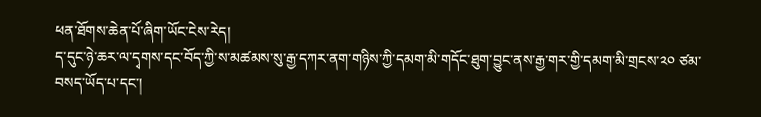ཕན་ཐོགས་ཆེན་པོ་ཞིག་ཡོང་ངེས་རེད།
ད་དུང་ཉེ་ཆར་ལ་དྭགས་དང་བོད་ཀྱི་ས་མཚམས་སུ་རྒྱ་དཀར་ནག་གཉིས་ཀྱི་དམག་མི་གདོང་ཐུག་བྱུང་ནས་རྒྱ་གར་གྱི་དམག་མི་གྲངས་༢༠ ཙམ་བསད་ཡོད་པ་དང་།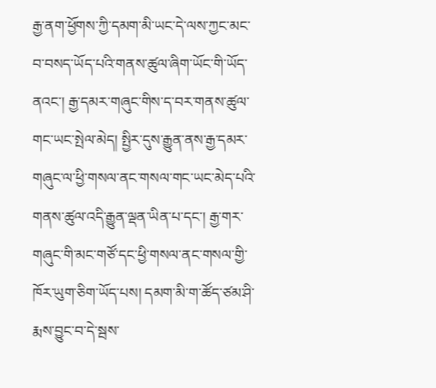རྒྱ་ནག་ཕྱོགས་ཀྱི་དམག་མི་ཡང་དེ་ལས་ཀྱང་མང་བ་བསད་ཡོད་པའི་གནས་ཚུལ་ཞིག་ཡོང་གི་ཡོད་ནའང་། རྒྱ་དམར་གཞུང་གིས་ད་བར་གནས་ཚུལ་གང་ཡང་སྤེལ་མེད། སྤྱིར་དུས་རྒྱུན་ནས་རྒྱ་དམར་གཞུང་ལ་ཕྱི་གསལ་ནང་གསལ་གང་ཡང་མེད་པའི་གནས་ཚུལ་འདི་རྒྱུན་ལྡན་ཡིན་པ་དང་། རྒྱ་གར་གཞུང་གི་མང་གཙོ་དང་ཕྱི་གསལ་ནང་གསལ་གྱི་ཁོར་ཡུག་ཅིག་ཡོད་པས། དམག་མི་ག་ཚོད་ཙམ་ཤི་རྨས་བྱུང་བ་དེ་སྦས་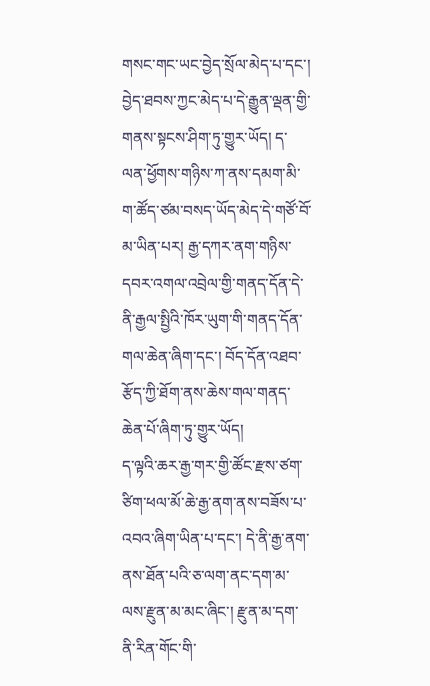གསང་གང་ཡང་བྱེད་སྲོལ་མེད་པ་དང་། བྱེད་ཐབས་ཀྱང་མེད་པ་དེ་རྒྱུན་ལྡན་གྱི་གནས་སྟངས་ཤིག་ཏུ་གྱུར་ཡོད། ད་ལན་ཕྱོགས་གཉིས་ཀ་ནས་དམག་མི་ག་ཚོད་ཙམ་བསད་ཡོད་མེད་དེ་གཙོ་བོ་མ་ཡིན་པར། རྒྱ་དཀར་ནག་གཉིས་དབར་འགལ་འབྲེལ་གྱི་གནད་དོན་དེ་ནི་རྒྱལ་སྤྱིའི་ཁོར་ཡུག་གི་གནད་དོན་གལ་ཆེན་ཞིག་དང་། བོད་དོན་འཐབ་རྩོད་ཀྱི་ཐོག་ནས་ཆེས་གལ་གནད་ཆེན་པོ་ཞིག་ཏུ་གྱུར་ཡོད།
ད་ལྟའི་ཆར་རྒྱ་གར་གྱི་ཚོང་རྫས་ཙག་ཙིག་ཕལ་མོ་ཆེ་རྒྱ་ནག་ནས་བཟོས་པ་འབའ་ཞིག་ཡིན་པ་དང་། དེ་ནི་རྒྱ་ནག་ནས་ཐོན་པའི་ཅ་ལག་ནང་དག་མ་ལས་རྫུན་མ་མང་ཞིང་། རྫུན་མ་དག་ནི་རིན་གོང་གི་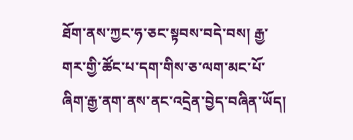ཐོག་ནས་ཀྱང་ཧ་ཅང་སྟབས་བདེ་བས། རྒྱ་གར་གྱི་ཚོང་པ་དག་གིས་ཅ་ལག་མང་པོ་ཞིག་རྒྱ་ནག་ནས་ནང་འདྲེན་བྱེད་བཞིན་ཡོད།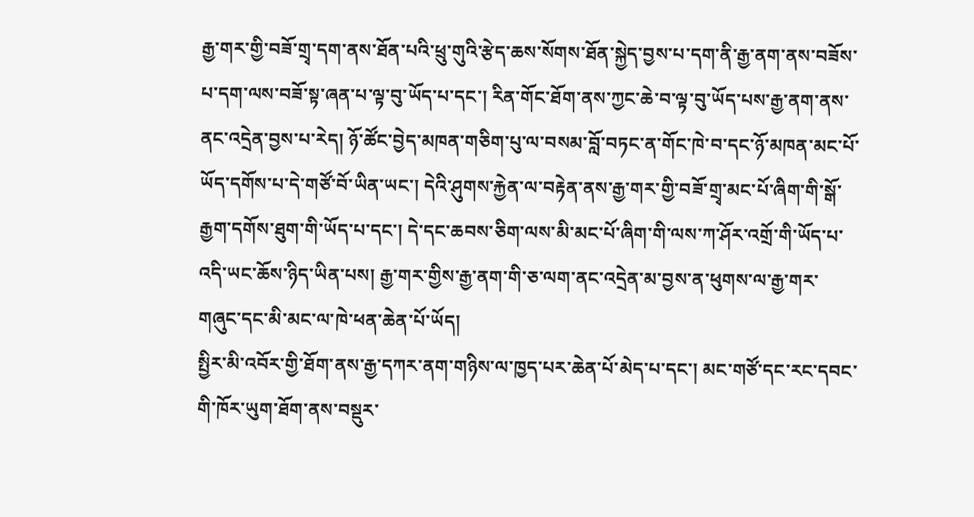རྒྱ་གར་གྱི་བཟོ་གྲྭ་དག་ནས་ཐོན་པའི་ཕྲུ་གུའི་རྩེད་ཆས་སོགས་ཐོན་སྐྱེད་བྱས་པ་དག་ནི་རྒྱ་ནག་ནས་བཟོས་པ་དག་ལས་བཟོ་སྟ་ཞན་པ་ལྟ་བུ་ཡོད་པ་དང་། རིན་གོང་ཐོག་ནས་ཀྱང་ཆེ་བ་ལྟ་བུ་ཡོད་པས་རྒྱ་ནག་ནས་ནང་འདྲེན་བྱས་པ་རེད། ཉོ་ཚོང་བྱེད་མཁན་གཅིག་པུ་ལ་བསམ་བློ་བཏང་ན་གོང་ཁེ་བ་དང་ཉོ་མཁན་མང་པོ་ཡོད་དགོས་པ་དེ་གཙོ་བོ་ཡིན་ཡང་། དེའི་ཤུགས་རྐྱེན་ལ་བརྟེན་ནས་རྒྱ་གར་གྱི་བཟོ་གྲྭ་མང་པོ་ཞིག་གི་སྒོ་རྒྱག་དགོས་ཐུག་གི་ཡོད་པ་དང་། དེ་དང་ཆབས་ཅིག་ལས་མི་མང་པོ་ཞིག་གི་ལས་ཀ་ཤོར་འགྲོ་གི་ཡོད་པ་འདི་ཡང་ཆོས་ཉིད་ཡིན་པས། རྒྱ་གར་གྱིས་རྒྱ་ནག་གི་ཅ་ལག་ནང་འདྲེན་མ་བྱས་ན་ཕུགས་ལ་རྒྱ་གར་གཞུང་དང་མི་མང་ལ་ཁེ་ཕན་ཆེན་པོ་ཡོད།
སྤྱིར་མི་འབོར་གྱི་ཐོག་ནས་རྒྱ་དཀར་ནག་གཉིས་ལ་ཁྱད་པར་ཆེན་པོ་མེད་པ་དང་། མང་གཙོ་དང་རང་དབང་གི་ཁོར་ཡུག་ཐོག་ནས་བསྡུར་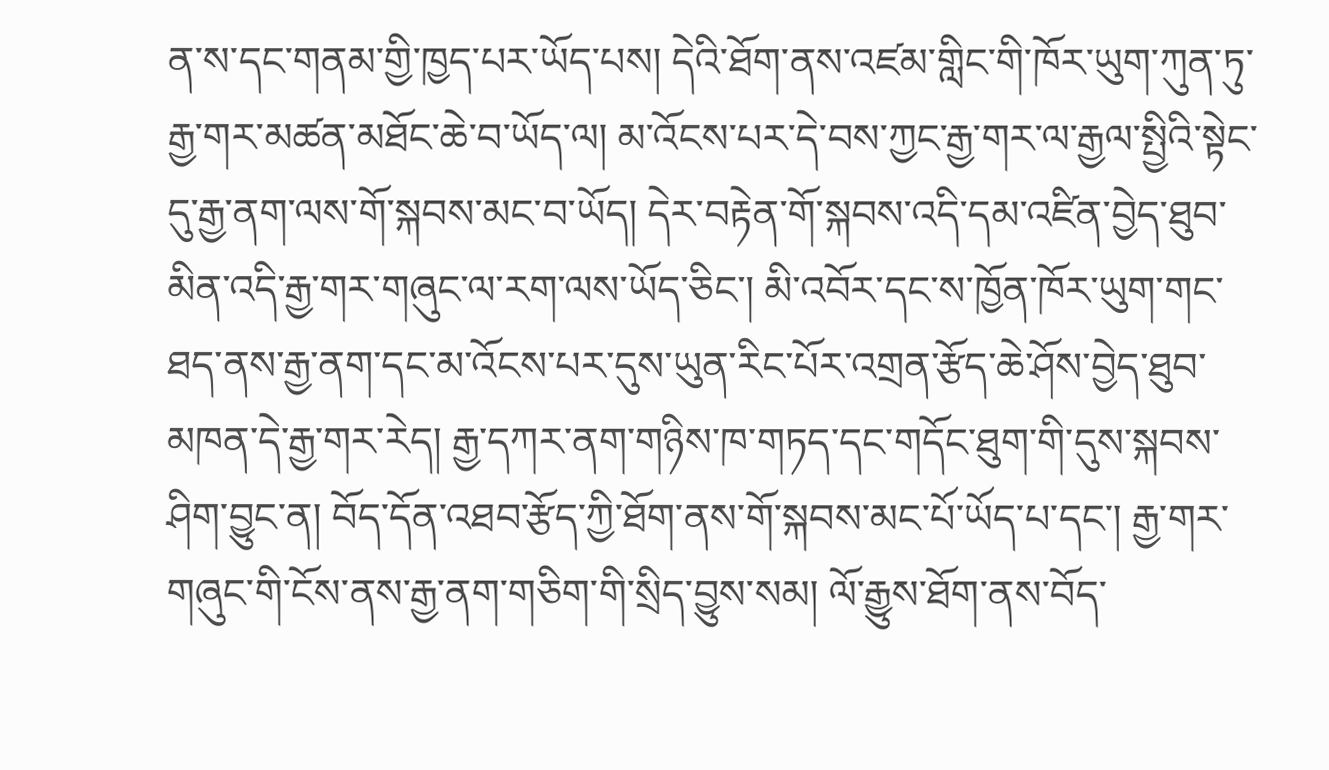ན་ས་དང་གནམ་གྱི་ཁྱད་པར་ཡོད་པས། དེའི་ཐོག་ནས་འཛམ་གླིང་གི་ཁོར་ཡུག་ཀུན་ཏུ་རྒྱ་གར་མཚན་མཐོང་ཆེ་བ་ཡོད་ལ། མ་འོངས་པར་དེ་བས་ཀྱང་རྒྱ་གར་ལ་རྒྱལ་སྤྱིའི་སྟེང་དུ་རྒྱ་ནག་ལས་གོ་སྐབས་མང་བ་ཡོད། དེར་བརྟེན་གོ་སྐབས་འདི་དམ་འཛིན་བྱེད་ཐུབ་མིན་འདི་རྒྱ་གར་གཞུང་ལ་རག་ལས་ཡོད་ཅིང་། མི་འབོར་དང་ས་ཁྱོན་ཁོར་ཡུག་གང་ཐད་ནས་རྒྱ་ནག་དང་མ་འོངས་པར་དུས་ཡུན་རིང་པོར་འགྲན་རྩོད་ཆེ་ཤོས་བྱེད་ཐུབ་མཁན་དེ་རྒྱ་གར་རེད། རྒྱ་དཀར་ནག་གཉིས་ཁ་གཏད་དང་གདོང་ཐུག་གི་དུས་སྐབས་ཤིག་བྱུང་ན། བོད་དོན་འཐབ་རྩོད་ཀྱི་ཐོག་ནས་གོ་སྐབས་མང་པོ་ཡོད་པ་དང་། རྒྱ་གར་གཞུང་གི་ངོས་ནས་རྒྱ་ནག་གཅིག་གི་སྲིད་བྱུས་སམ། ལོ་རྒྱུས་ཐོག་ནས་བོད་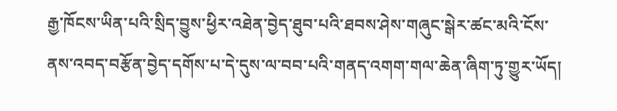རྒྱ་ཁོངས་ཡིན་པའི་སྲིད་བྱུས་ཕྱིར་འཐེན་བྱེད་ཐུབ་པའི་ཐབས་ཤེས་གཞུང་སྒེར་ཚང་མའི་ངོས་ནས་འབད་བརྩོན་བྱེད་དགོས་པ་དེ་དུས་ལ་བབ་པའི་གནད་འགག་གལ་ཆེན་ཞིག་ཏུ་གྱུར་ཡོད།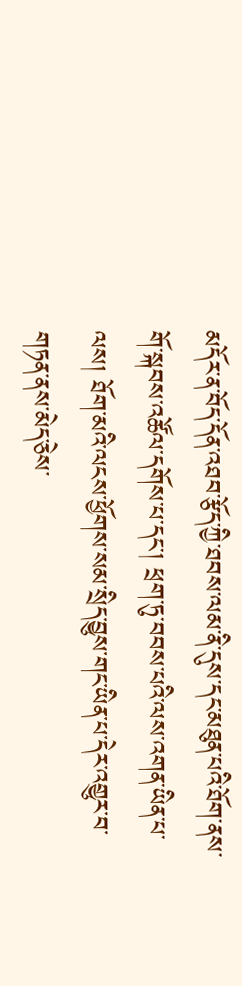མདོར་ན་བོད་དོན་འཐབ་རྩོད་ཀྱི་ཐབས་ལམ་ནི་དུས་དང་མཐུན་པའི་ཐོག་ནས་གོ་སྐབས་འཚོལ་དགོས་པ་དང་། ཕྲག་ཏུ་བབས་པའི་ལས་འགན་ཡིན་པ་ལས། ཐོག་མའི་ལངས་ཕྱོགས་སམ་སྲིད་བྱུས་གང་ཡིན་པ་དེར་འགྱུར་བ་གཏན་ནས་མེད་ཅེས་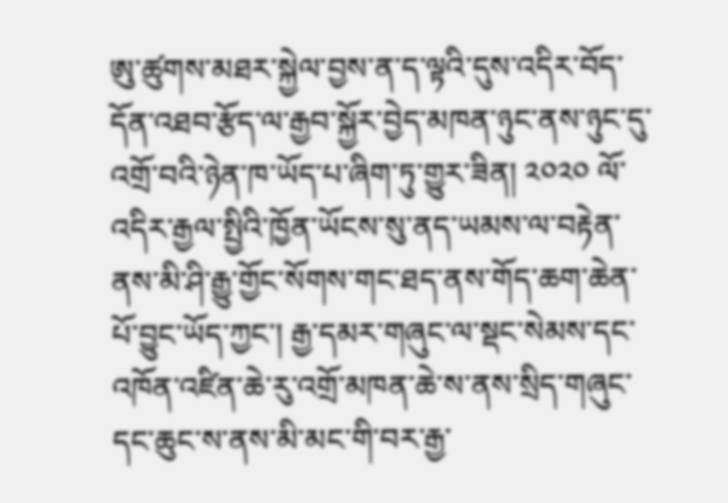ཨུ་ཚུགས་མཐར་སྐྱེལ་བྱས་ན་ད་ལྟའི་དུས་འདིར་བོད་དོན་འཐབ་རྩོད་ལ་རྒྱབ་སྐྱོར་བྱེད་མཁན་ཉུང་ནས་ཉུང་དུ་འགྲོ་བའི་ཉེན་ཁ་ཡོད་པ་ཞིག་ཏུ་གྱུར་ཟིན། ༢༠༢༠ ལོ་འདིར་རྒྱལ་སྤྱིའི་ཁྱོན་ཡོངས་སུ་ནད་ཡམས་ལ་བརྟེན་ནས་མི་ཤི་རྒྱུ་གྱོང་སོགས་གང་ཐད་ནས་གོད་ཆག་ཆེན་པོ་བྱུང་ཡོད་ཀྱང་། རྒྱ་དམར་གཞུང་ལ་སྡང་སེམས་དང་འཁོན་འཛིན་ཆེ་རུ་འགྲོ་མཁན་ཆེ་ས་ནས་སྲིད་གཞུང་དང་ཆུང་ས་ནས་མི་མང་གི་བར་རྒྱ་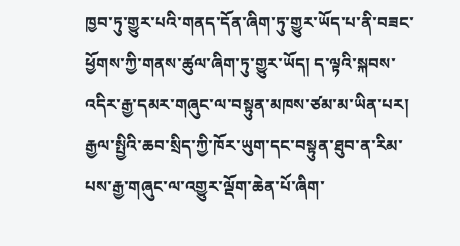ཁྱབ་ཏུ་གྱུར་པའི་གནད་དོན་ཞིག་ཏུ་གྱུར་ཡོད་པ་ནི་བཟང་ཕྱོགས་ཀྱི་གནས་ཚུལ་ཞིག་ཏུ་གྱུར་ཡོད། ད་ལྟའི་སྐབས་འདིར་རྒྱ་དམར་གཞུང་ལ་བསྟུན་མཁས་ཙམ་མ་ཡིན་པར། རྒྱལ་སྤྱིའི་ཆབ་སྲིད་ཀྱི་ཁོར་ཡུག་དང་བསྟུན་ཐུབ་ན་རིམ་པས་རྒྱ་གཞུང་ལ་འགྱུར་ལྡོག་ཆེན་པོ་ཞིག་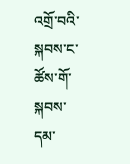འགྲོ་བའི་སྐབས་ང་ཚོས་གོ་སྐབས་དམ་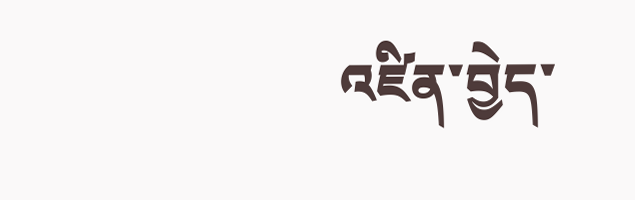འཛིན་བྱེད་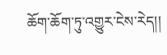ཆོག་ཆོག་ཏུ་འགྱུར་ངེས་རེད།།